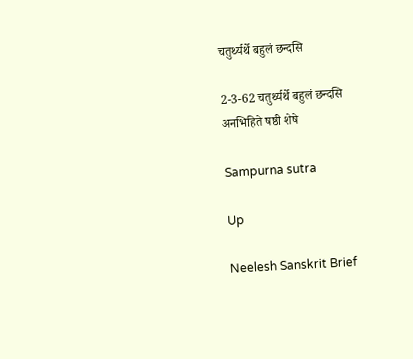चतुर्थ्यर्थे बहुलं छन्दसि

2-3-62 चतुर्थ्यर्थे बहुलं छन्दसि अनभिहिते षष्ठी शेषे

Sampurna sutra

Up

Neelesh Sanskrit Brief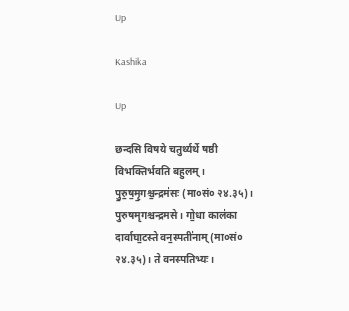Up

Kashika

Up

छन्दसि विषये चतुर्थ्यर्थे षष्ठी विभक्तिर्भवति बहुलम्। पु॒रु॒ष॒मृ॒गश्च॒न्द्रम॑सः (मा०सं० २४.३५)। पुरुषमृगश्चन्द्रमसे। गो॒धा काल॑का दार्वाघा॒टस्ते वन॒स्पती॑नाम् (मा०सं० २४.३५)। ते वनस्पतिभ्यः।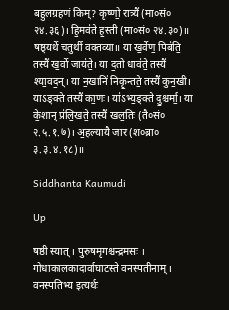बहुलग्रहणं किम्? कृष्णो॒ रात्र्यै॑ (मा०सं० २४.३६)। हि॒मव॑ते ह॒स्ती (मा०सं० २४.३०)॥ षष्ठ्यर्थे चतुर्थी वक्तव्या॥ या ख॒र्वेण॒ पिब॑ति॒ तस्यै॑ ख॒र्वो जाय॑ते॒। या द॒तो धाव॑ते॒ तस्यै॑ श्या॒वद॒न्। या न॒खानि॑ निकृ॒न्तते॒ तस्यै॑ कुन॒खी। याऽङ्क्ते तस्यै॑ का॒णः। या॑ऽभ्य॒ङ्क्ते दु॒श्चर्मा॒। या के॒शान् प्र॑लि॒खते॒ तस्यै॑ खल॒तिः (तै०सं० २.५.१.७)। अ॒हल्यायै जार (श०ब्रा० ३.३.४.१८)॥

Siddhanta Kaumudi

Up

षष्ठी स्यात् । पुरुषमृगश्चन्द्रमसः । गोधाकालकादार्वाघाटस्ते वनस्पतीनाम् । वनस्पतिभ्य इत्यर्थः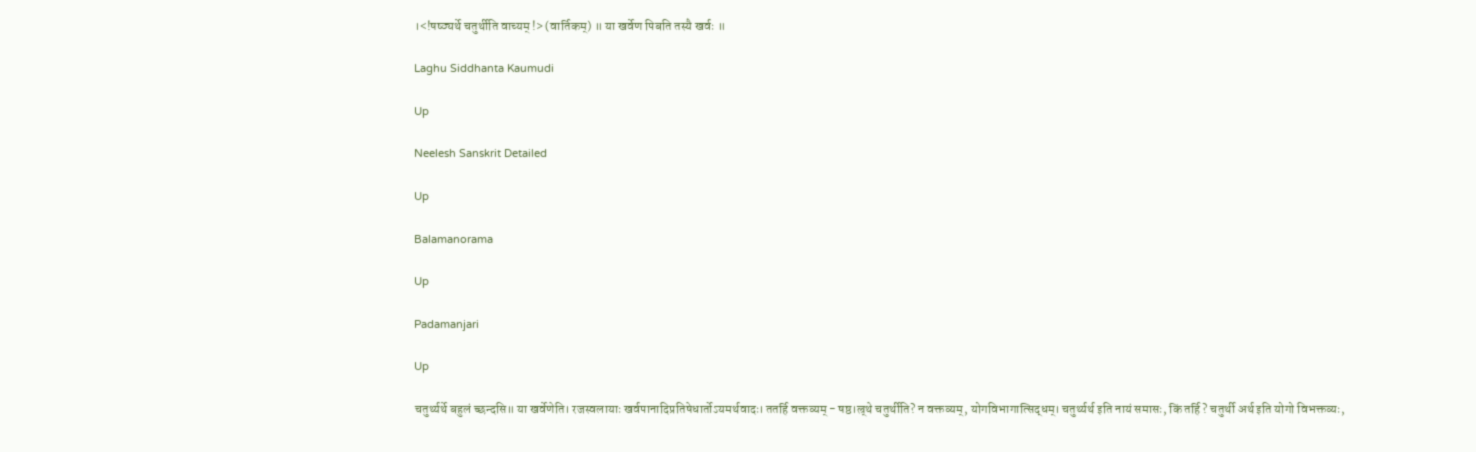।<!षष्ठ्यर्थे चतुर्थीति वाच्यम् !> (वार्तिकम्) ॥ या खर्वेण पिबति तस्यै खर्वः ॥

Laghu Siddhanta Kaumudi

Up

Neelesh Sanskrit Detailed

Up

Balamanorama

Up

Padamanjari

Up

चतुर्थ्यर्थे बहुलं च्छन्दसि॥ या खर्वेणेति। रजस्वलायाः खर्वपानादिप्रतिषेधार्तोऽयमर्थवादः। ततर्हि वक्तव्यम् - षष्ठ।ल्र्थे चतुर्थीति? न वक्तव्यम्, योगविभागात्सिद्धम्। चतुर्थ्यर्थ इति नायं समासः, किं तर्हि? चतुर्थी अर्थ इति योगो विभक्तव्यः,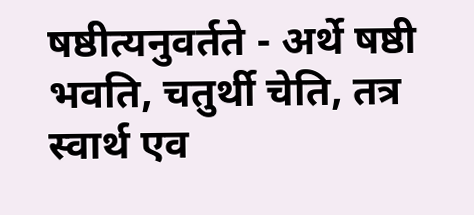षष्ठीत्यनुवर्तते - अर्थे षष्ठी भवति, चतुर्थी चेति, तत्र स्वार्थ एव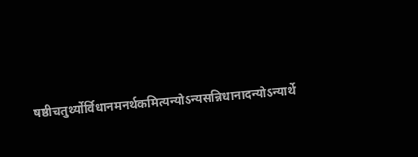षष्ठीचतुर्थ्योर्विधानमनर्थकमित्यन्योऽन्यसन्निधानादन्योऽन्यार्थे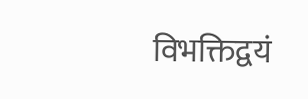विभक्तिद्वयं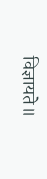विज्ञायते॥